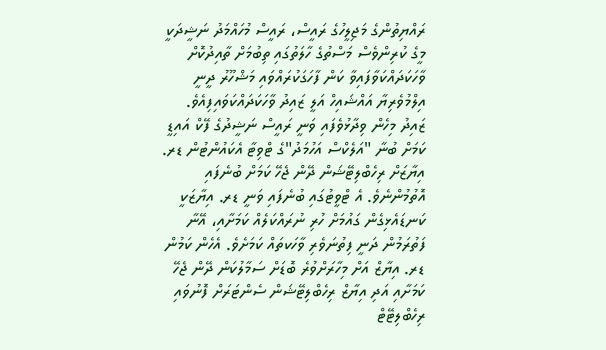ރައްޔިތުންގެ މަޖިލީހުގެ ރައީސް، ރައީސް މުހައްމަދު ނަޝީދަކީ މީގެ ކުރިންވެސް މަސްތުގެ ހާލަތުގައި ތިބުމަށް ތާއިދުކޮށް ވާހަކަދައްކަވާފައިވާ ކަން ފާހަގަކުރައްވައި މަޝްހޫރު ދީނީ އިލްމުވެރިޔާ އައްޝައިހް އަލީ ޒައިދު ވާހަކަދައްކަވައިފިއެވެ.
ޒައިދު މިހެން ވިދާޅުވެފައި ވަނީ ރައީސް ނަޝީދުގެ ފޭކް އައިޑީ ކަމަށް ބުނާ "އަލެކްސް އަހުމަދު"ގެ ޓްވިޓާ އެކައުންޓުން ޑރ. އިޔާޒަށް ރިހެބްލިޓޭޝަން ދޭން ޖެހޭ ކަމަށް ބުނެފައި އޮތުމުންނެވެ. އެ ޓްވީޓުގައި ބުނެފައި ވަނީ ޑރ. އިޔާޒަކީ ކަނޑައެޅިގެން ގައުމަށް ހުރި ނުރައްކަލެއް ކަމަށާއި، އޭނާ ފަތުރަމުން ދަނީ ފިތުނަވެރި ވާހަކތައް ކަމަށެވެ. އެހެން ކަމުން ޑރ. އިޔާޒް އަށް މިހާރަށްވުރެ ބޮޑަށް ސަމާލުކަން ދޭން ޖެހޭ ކަމަށާއި އަދި އިޔާޒް ރިހެބްލިޓޭޝަން ސެންޓަރަށް ފޮނުވައި ރިހެބްލިޓޭޓް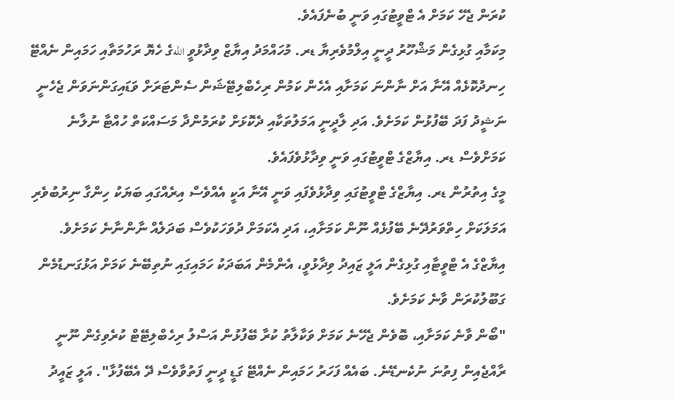ކުރަން ޖެހޭ ކަމަށް އެ ޓްވީޓުގައި ވަނީ ބުނެފައެވެ.
މިކަމާއި ގުޅިގެން މަޝްހޫރު ދީނީ އިލްމުވެރިޔާ ޑރ. މުހައްމަދު އިޔާޒް ވިދާޅުވީ اللهގެ ހެޔޮ ރަހުމަތާއި ހަމައިން ނެއްޓޭ ހިނދުކޮޅެއް އޭނާ އަށް ނާންނަ ކަމަށާއި އެހެން ކަމުން ރިހެބްލިޓޭޝަން ސެންޓަރަށް ވަޑައިގަންނަވަން ޖެހެނީ ނަޝީދު ފަދަ ބޭފުޅުން ކަމަށެވެ. އަދި ލާދީނީ އަމަލުތަކާއި ދެކޮޅަށް ކުރަމުންދާ މަސައްކަތް ހުއްޓާ ނުލާނެ ކަމަށްވެސް ޑރ. އިޔާޒްގެ ޓްވީޓުގައި ވަނީ ވިދާޅުވެފައެވެ.
މީގެ އިތުރުން ޑރ. އިޔާޒްގެ ޓްވީޓުގައި ވިދާޅުވެފައި ވަނީ އޭނާ އަކީ އެއްވެސް އިރެއްގައި ބަޔަކު ހިންގާ ނިރުބުވެރި އަމަލަކަށް ހިތްވަރުދޭނެ ބޭފުޅެއް ނޫން ކަމަށާއި، އަދި އެކަމަށް ދުވަހަކުވެސް ބަދަލެއް ނާންނާނެ ކަމަށެވެ.
އިޔާޒްގެ އެ ޓްވީޓާއި ގުޅިގެން އަލީ ޒައިދު ވިދާޅުވީ، އެންމެން އަބަދަކު ހަމައިގައި ނުތިބޭނެ ކަމަށް އަޅުގަނޑުމެން ގަބޫލުކުރަން ވާނެ ކަމަށެވެ.
"ބޯން ވާނެ ކަމަށާއި، ބޮވެން ޖެހޭނެ ކަމަށް ވަކާލާތު ކުރާ ބޭފުޅުން އަސްލު ރިހެބްލިޓޭޓް ކުރެވިގެން ނޫނީ ރާއްޖެއިން ފިތުނަ ނުކެނޑޭނެ. ބައެއް ފަހަރު ހަމައިން ނެއްޓޭ ގަޑީ ދީނީ ފަތުވާވެސް ދޭ އެބޭފުޅާ". އަލީ ޒައީދު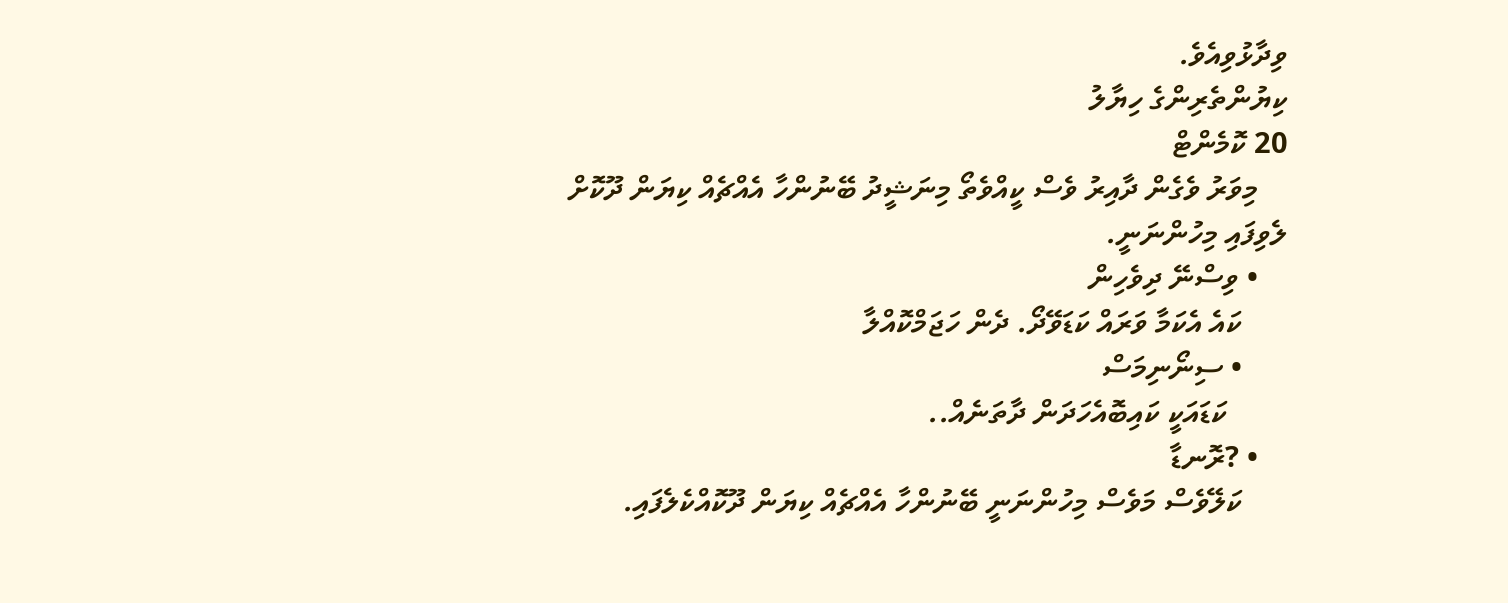ވިދާޅުވިއެވެ.
ކިޔުންތެރިންގެ ހިޔާލު
20 ކޮމެންޓް
    މިވަރު ވެގެން ދާއިރު ވެސް ކީއްވެތޯ މިނަޝީދު ބޭނުންހާ އެއްޗެއް ކިޔަން ދޫކޮށް ލެވިފައި މިހުންނަނީ.
    • ވިސްނޭ ދިވެހިން
      ކައެ އެކަމާ ވަރައް ކަޑަވޭދޯ. ދެން ހަޖަމްކޮއްލާ
      • ސިނޯނިމަސް
        ކަޑައަކީ ކައިބޮއެހަދަން ދާތަނެއް..
    • ?ރޮނޑާ
      ކަލޭވެސް މަވެސް މިހުންނަނީ ބޭނުންހާ އެއްޗެއް ކިޔަން ދޫކޮއްކެލެފައި.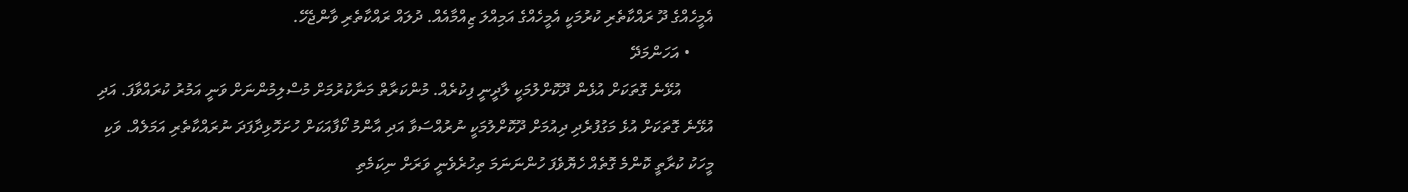އެމީހެއްގެ ދޫ ރައްކާތެރި ކުރުމަކީ އެމީހެއްގެ އަމިއްލަ ޒިއްމާއެއް. ދުލައް ރައްކާތެރި ވާންޖެހޭ.
      • އަހަންމަދޭ
        އުޅޭނެ ގޮތަކަށް އުޅެން ދޫކޮށްލުމަކީ ލާދީނީ ފިކުރެއް. މުންކަރާތް މަނާކުރުމަށް މުސްލިމުންނަށް ވަނީ އަމުރު ކުރައްވާފަ. އަދި އުޅޭނެ ގޮތަކަށް އުޅެ މަގުފުރެދި ދިއުމަށް ދޫކޮށްލުމަކީ ނުރުއްސަވާ އަދި އާންމު ކޯފާއަކަށް ހުށަހޮޅިދާފަދަ ނުރައްކާތެރި އަމަލެއް. ވަކި މީހަކު ކުރާތީ ކޮންމެ ގޮތެއް ހެޔޮވެފަ ހުންނަނަމަ ތިހުރެވެނީ ވަރަށް ނިކަމެތި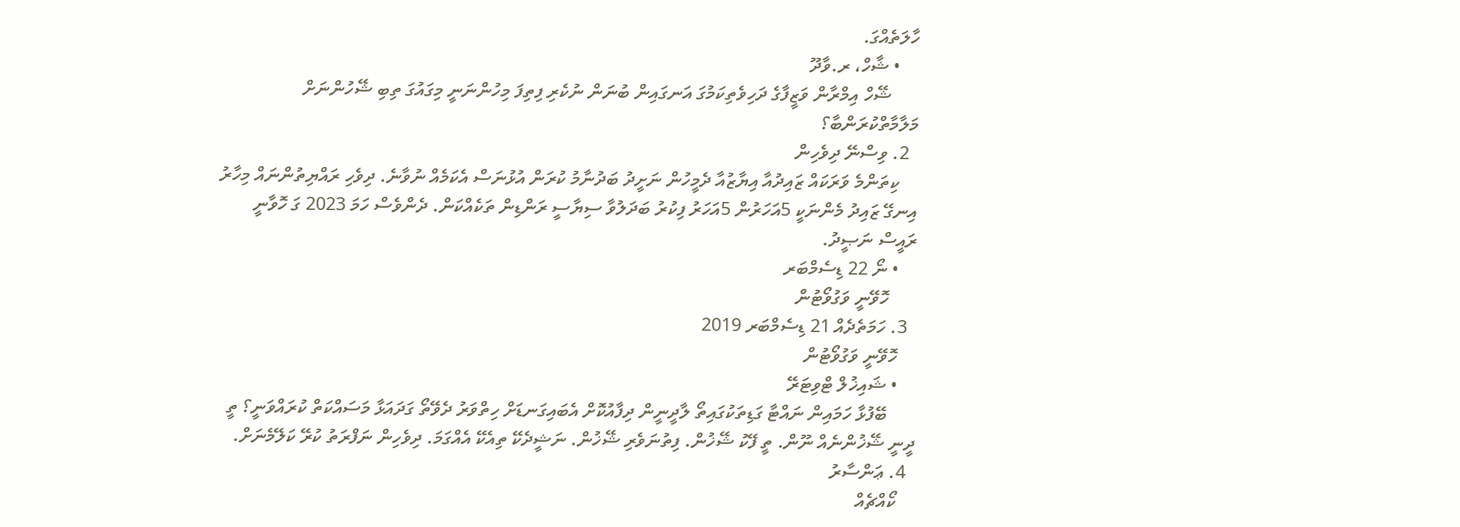ހާލަތެއްގަ.
    • ޝާހް، ރ.ވާދޫ
      ޝޭހް އިމްރާން ވަޒީފާގެ ދަހިވެތިކަމުގަ އަނގައިން ބުނަން ނުކެރި ފިތިފަ މިހުންނަނީ މިގައުގަ ތިބި ޝޭހުންނަށް މަލާމާތްކުރަންބާ؟
  2. ވިސްނޭ ދިވެހިން
    ކިތަންމެ ވަރަކައް ޒައިދުއާ އިޔާޒުއާ ދެމީހުން ނަށީދު ބަދުނާމު ކުރަން އުޅުނަސް އެކަމެއް ނުވާނެ. ދިވެހި ރައްޔިތުންނައް މިހާރު އިނގޭ ޒައިދު މެންނަކީ 5އަހަރުން 5އަހަރު ފިކުރު ބަދަލުވާ ސިޔާސީ ރަންޑިން ތަކެއްކަން. ދެންވެސް ހަމަ 2023 ގަ ހޮވާނީ ރައީސް ނަޞީދު.
    • ނޯ 22 ޑިސެމްބަރ
      ހޮވޭނީ ވަގުވޯޓުން
  3. ހަމަތެދެއް 21 ޑިސެމްބަރ 2019
    ހޮވޭނީ ވަގުވޯޓުން
    • ޝައިޚުލް ޓްވިޓަރޭ
      ބޭފުޅާ ހަމައިން ނައްޓާ ގަޑިތަކުގައިތޯ ލާދީނީން ދިފާއުކޮށް އެބައިގަނޑަށް ހިތްވަރު ދެވޭތޯ ގަދައަޅާ މަސައްކަތް ކުރައްވަނީ؟ ތީ ދީނީ ޝޭޚުންނެއް ނޫން. ތީ ފޭކު ޝޭޚުން. ފިތުނަވެރި ޝޭޚުން. ނަޝީދެކޭ ތިއެކޭ އެއްގަމަ. ދިވެހިން ނަފްރަތު ކުރޭ ކަލޭމެނަށް.
  4. ޢަންސާރު
    ކޯއްޗެއް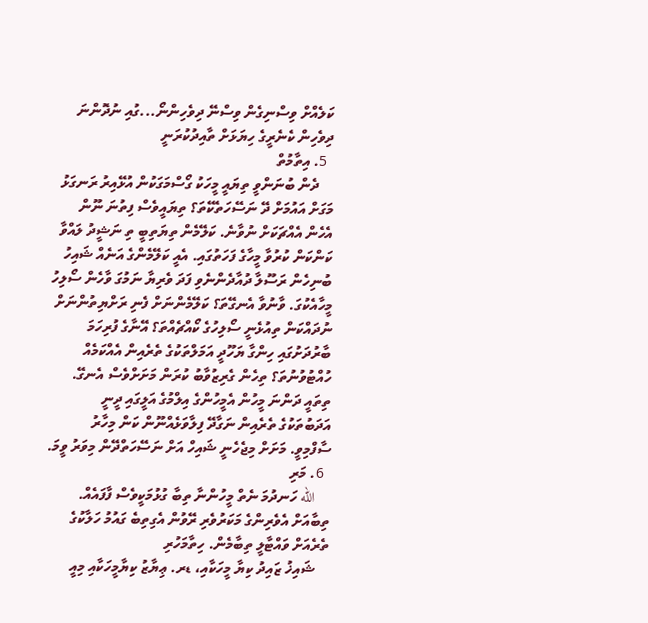ކަލެއްށް ވިސްނިގެން ވިސްނޭ ދިވެހިންނޯ...ގުއި ނުދޮންނަ ދިވެހިން ކެނެރީގެ ހިޔަޅަށް ތާއިދުކުރަނީ
  5. އިތާމުތް
    ދެން ބުނަންވީ ތިޔައީ މީހަކު ގޯސްމަގަކުން އުޅޭއިރު ރަނގަޅު މަގަށް އައުމަށް ދޭ ނަސޭހަތެކޭތަ؟ ތިޔައީވެސް ފިތުނަ ނޫން އެހެން އެއްޗަކަށް ނުވާނެ. ކަލޭމެން ތިޔަތިބީ ތި ނަޝީދު ލައްވާ ކަންކަން ކުރުވާ މީހާގެ ފަހަތުގައި. އެއީ ކަލޭމެންގެ އަނެއް ޝައިހު ބުނިހެން ރަސޫލާ ދުއާދެންނެވި ފަދަ ވެރިޔާ ނަމުގަ ވާހެން ސޯލިހު މީހާއެކުގަ. ވާނުވާ އެނގޭތަ؟ ކަލޭމެންނަށް ފެނި ރަށްޔިތުންނަށް ނުދައްކަން ތިއުޅެނީ ސޯލިހުގެ ކޯއްޗެއްތަ؟ އޭނާގެ ފުރިހަމަ ބާރުދަށުގައި ހިންގާ ޔަހޫދީ އަމަލްތަކުގެ ތެރެއިން އެއްކަމެއް ހުއްޓުވުނުތަ؟ ތިހެން ގެރިޒުވާބު ކުރަން މަށަށްވެސް އެނގޭ. ތިތައީ ދަންނަ މީހުން އެމީހުންގެ އިލްމުގެ އަލީގައި ދީނީ އަދަބުތަކުގެ ތެރެއިން ނަގާދޭ ފިލާވަޅެއްނޫން ކަން މިހާރު ސާފްމިވީ. މަށަށް މިޖެހެނީ ޝައިހް އަށް ނަސޭހަތްދޭން މިވަރު ވީމަ.
  6. މަރި
    الله ހަނދުމަ ނެތް މީހުންނާ ތިބާ ގުޅުމަކީވެސް ފާފައެއް. ތިބާއަށް އެވެރިންގެ މަކަރުވެރި ރޭވުން އެގިތިބެ ގައުމު ހަލާކުގެ ތެރެއަށް ވައްޓާލީ ތިބާމެން. ހިތާމަހުރި
    ޝައިޚު ޒައިދު ކިޔާ މީހަކާއި، ޑރ. ޢިޔާޒު ކިޔާމީހަކާއި މިއީ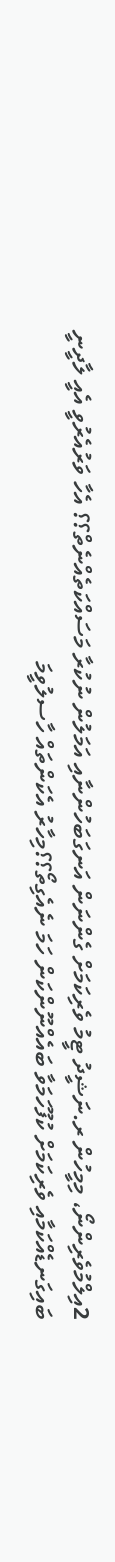2އިލްމުވެރިންނޯ، މިމީހުން ރ.ނަޝީދު ޓީމު ވެރިކަމަށް ގެންނަން އަނގަބަހުންނާއި އަމަލުން ނުކުރާ މަސައްކަތެއްނެތް؟؟ އެހާ ވަރުއެރުވީ އެއީ ލާދީނީ ބައިގަނޑެއްކަމާއި ވެރިކަމަށް ކުފޫހަމަވާ ބައެއްނޫންކަން ހަމަ ނެއެގިތޯ؟؟މިހާރު އެކަންތައް ހާސލުވީމަ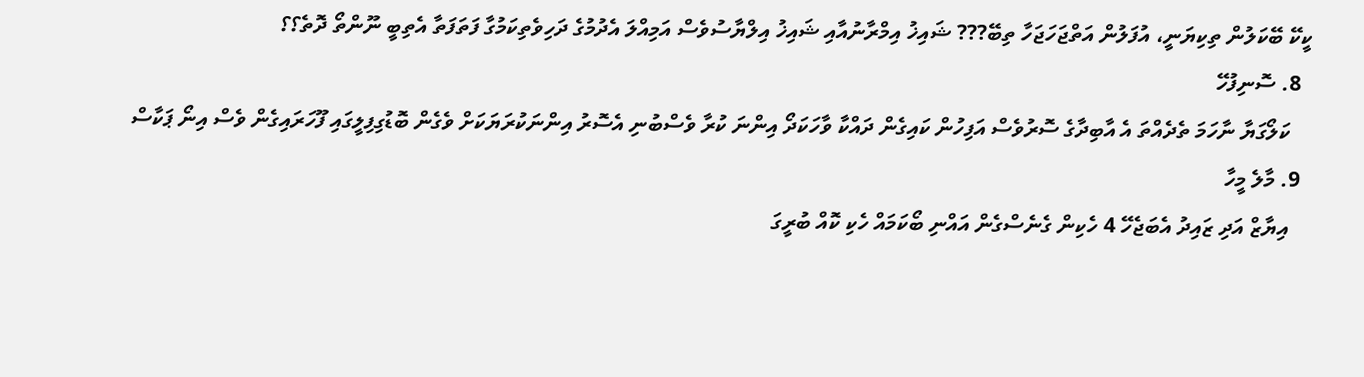ކީކޭ ބޭކަލުން ތިކިޔަނީ، އުފަލުން އަތްޖަހަޖަހާ ތިބޭ??? ޝައިޚު އިމްރާނުއާއި ޝައިޚު އިލްޔާސުވެސް އަމިއްލަ އެދުމުގެ ދަހިވެތިކަމުގާ ފަތަފަތާ އެތިބީ ނޫންތޯ ދޮތެ؟؟
  8. ސޮނިފުހޭ
    ކަލޯގަޔާ ނާހަމަ ތެދެއްތަ އެ އާބިދާގެ ސޮރުވެސް އަފިހުން ކައިގެން ދައްކާ ވާހަކަދޯ އިންނަ ކުރާ ވެސްބުނި އެސޮރު އިންނަކުރަޔަކަށް ވެގެން ބޮޑުގިފިލީގައި ފޫހަރައިގެން ވެސް އިނޯ ޕަކާސް
  9. މާލެ މީހާ
    އިޔާޒް އަދި ޒައިދު އެބަޖެހޭ 4 ހެކިން ގެނެސްގެން އައްނި ބޯކަމައް ހެކި ކޮއް ބުރީގަ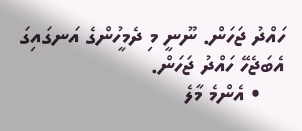ހައްދު ޖަހަން. ނޫނީ މި ދެމީހުންގެ އަނގައިގަ އެބަޖެހޭ ހައްދު ޖަހަން.
    • އެންމެ މާލެ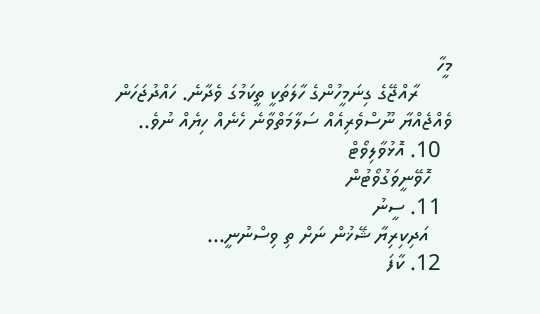މީހާ
      ރާއްޖޭގެ ގިނަމީހުންގެ ހާލަތަކީ ތީކަމުގަ ވެދާނެ. ހައްދުޖަހަން ވެއްޖެއްޔާ ނޫސްވެރިއެއް ސަލާމަތްވާނެ ހެނެއް ހިޔެއް ނުވެ..
  10. އޮޅުވާލިވޯޓް
    ހޮވޭނީވަގުވޯޓުން
  11. ސީނު
    އަދިކިރިޔާ ޝޭޚުން ނަށް ތި ވިސްނުނީ...
  12. ކާފަ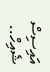އައިސިސް ޝެއިހް..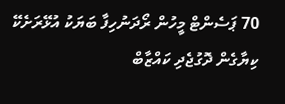70 ޕަސެންޓް މީހުން ރޯދަނުހިފާ ބަޔަކު އުޅޭރަށެކޭ ކިޔާގެން ދޮގުޖެދި ކައްޒާބް